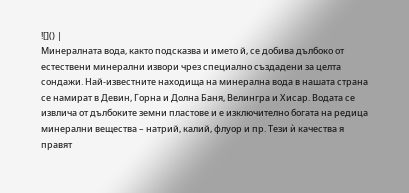![]() |
Минералната вода, както подсказва и името й, се добива дълбоко от естествени минерални извори чрез специално създадени за целта сондажи. Най-известните находища на минерална вода в нашата страна се намират в Девин, Горна и Долна Баня, Велингра и Хисар. Водата се извлича от дълбоките земни пластове и е изключително богата на редица минерални вещества – натрий, калий, флуор и пр. Тези ѝ качества я правят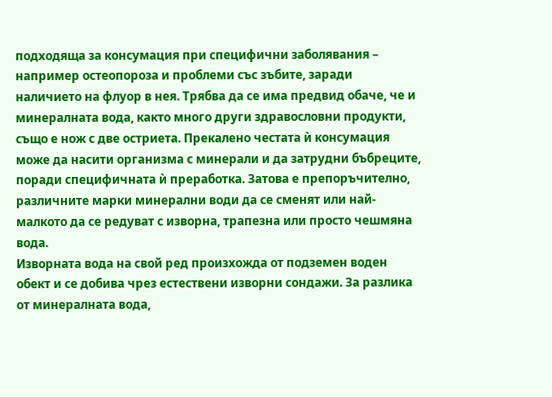подходяща за консумация при специфични заболявания – например остеопороза и проблеми със зъбите, заради наличието на флуор в нея. Трябва да се има предвид обаче, че и минералната вода, както много други здравословни продукти, също е нож с две остриета. Прекалено честата ѝ консумация може да насити организма с минерали и да затрудни бъбреците, поради специфичната ѝ преработка. Затова е препоръчително, различните марки минерални води да се сменят или най-малкото да се редуват с изворна, трапезна или просто чешмяна вода.
Изворната вода на свой ред произхожда от подземен воден обект и се добива чрез естествени изворни сондажи. За разлика от минералната вода,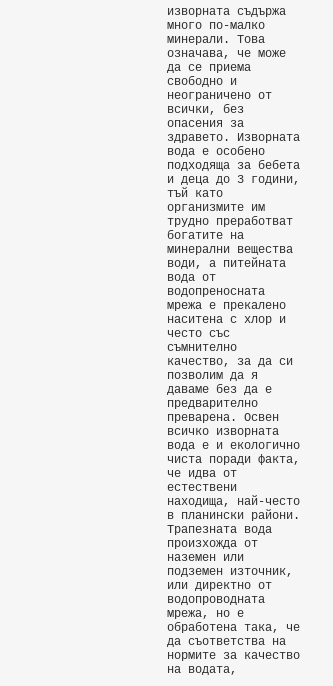изворната съдържа много по-малко минерали. Това означава, че може да се приема свободно и неограничено от всички, без опасения за здравето. Изворната вода е особено подходяща за бебета и деца до 3 години, тъй като организмите им трудно преработват богатите на минерални вещества води, а питейната вода от водопреносната мрежа е прекалено наситена с хлор и често със съмнително качество, за да си позволим да я даваме без да е предварително преварена. Освен всичко изворната вода е и екологично чиста поради факта, че идва от естествени находища, най-често в планински райони.
Трапезната вода произхожда от наземен или подземен източник, или директно от водопроводната мрежа, но е обработена така, че да съответства на нормите за качество на водата,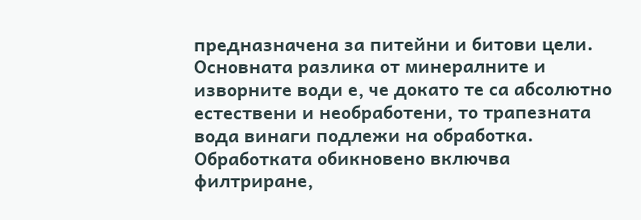предназначена за питейни и битови цели. Основната разлика от минералните и изворните води е, че докато те са абсолютно естествени и необработени, то трапезната вода винаги подлежи на обработка. Обработката обикновено включва филтриране,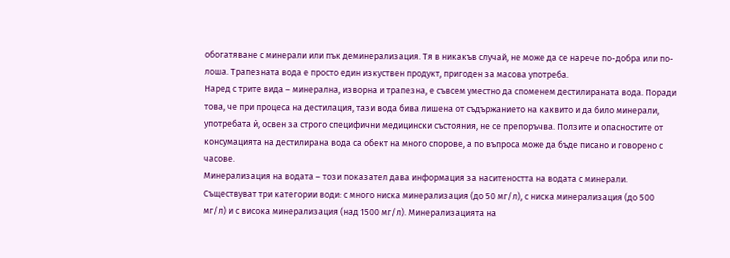обогатяване с минерали или пък деминерализация. Тя в никакъв случай, не може да се нарече по-добра или по-лоша. Трапезната вода е просто един изкуствен продукт, пригоден за масова употреба.
Наред с трите вида – минерална, изворна и трапезна, е съвсем уместно да споменем дестилираната вода. Поради това, че при процеса на дестилация, тази вода бива лишена от съдържанието на каквито и да било минерали, употребата ѝ, освен за строго специфични медицински състояния, не се препоръчва. Ползите и опасностите от консумацията на дестилирана вода са обект на много спорове, а по въпроса може да бъде писано и говорено с часове.
Минерализация на водата – този показател дава информация за наситеността на водата с минерали. Съществуват три категории води: с много ниска минерализация (до 50 мг/л), с ниска минерализация (до 500 мг/л) и с висока минерализация (над 1500 мг/л). Минерализацията на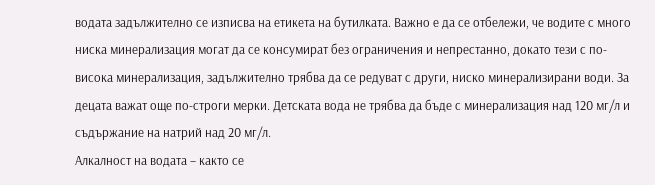водата задължително се изписва на етикета на бутилката. Важно е да се отбележи, че водите с много ниска минерализация могат да се консумират без ограничения и непрестанно, докато тези с по-висока минерализация, задължително трябва да се редуват с други, ниско минерализирани води. За децата важат още по-строги мерки. Детската вода не трябва да бъде с минерализация над 120 мг/л и съдържание на натрий над 20 мг/л.
Алкалност на водата – както се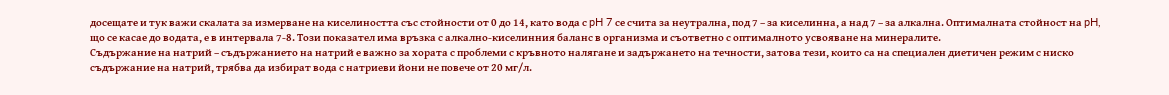досещате и тук важи скалата за измерване на киселиността със стойности от 0 до 14, като вода с pH 7 се счита за неутрална, под 7 – за киселинна, а над 7 – за алкална. Оптималната стойност на pH, що се касае до водата, е в интервала 7-8. Този показател има връзка с алкално-киселинния баланс в организма и съответно с оптималното усвояване на минералите.
Съдържание на натрий – съдържанието на натрий е важно за хората с проблеми с кръвното налягане и задържането на течности, затова тези, които са на специален диетичен режим с ниско съдържание на натрий, трябва да избират вода с натриеви йони не повече от 20 мг/л.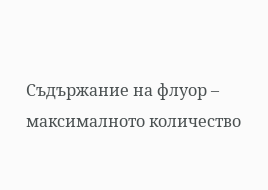Съдържание на флуор – максималното количество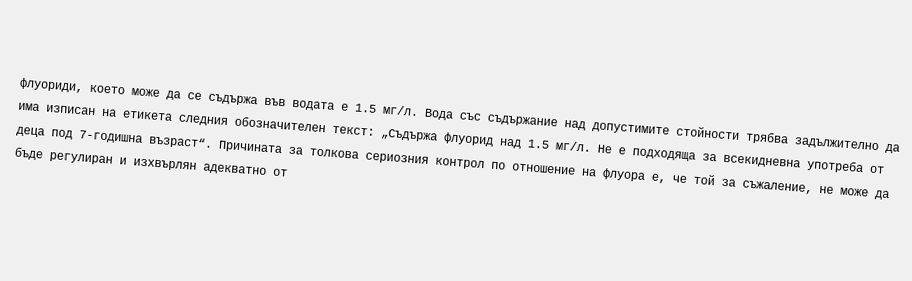флуориди, което може да се съдържа във водата е 1.5 мг/л. Вода със съдържание над допустимите стойности трябва задължително да има изписан на етикета следния обозначителен текст: „Съдържа флуорид над 1.5 мг/л. Не е подходяща за всекидневна употреба от деца под 7-годишна възраст“. Причината за толкова сериозния контрол по отношение на флуора е, че той за съжаление, не може да бъде регулиран и изхвърлян адекватно от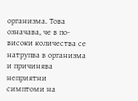организма. Това означава, че в по-високи количества се натрупва в организма и причинява неприятни симптоми на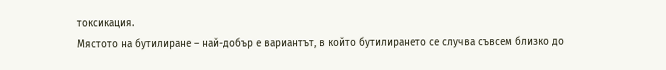токсикация.
Мястото на бутилиране – най-добър е вариантът, в който бутилирането се случва съвсем близко до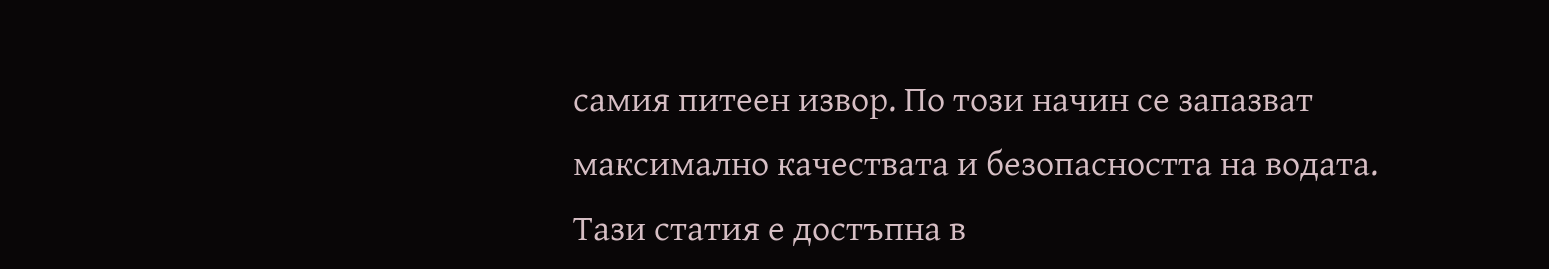самия питеен извор. По този начин се запазват максимално качествата и безопасността на водата. Tази статия е достъпна в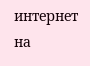интернет на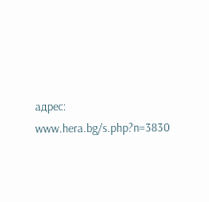адрес: www.hera.bg/s.php?n=3830